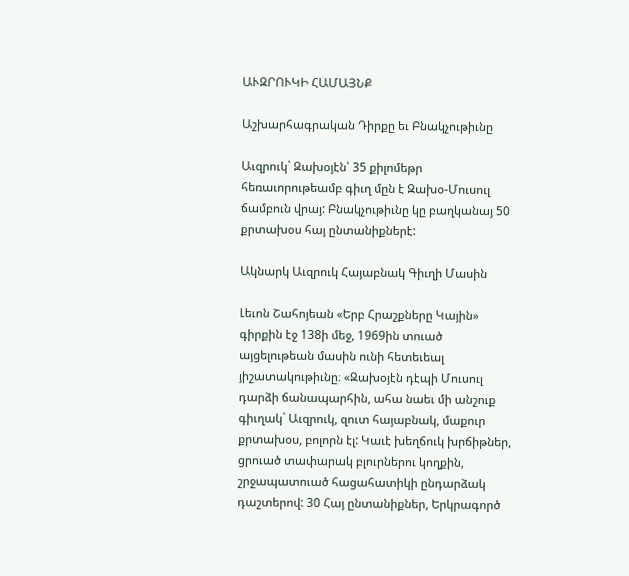ԱՒԶՐՈՒԿԻ ՀԱՄԱՅՆՔ

Աշխարհագրական Դիրքը եւ Բնակչութիւնը

Աւզրուկ` Զախօյէն՝ 35 քիլոմեթր հեռաւորութեամբ գիւղ մըն է Զախօ-Մուսուլ ճամբուն վրայ: Բնակչութիւնը կը բաղկանայ 50 քրտախօս հայ ընտանիքներէ:

Ակնարկ Աւզրուկ Հայաբնակ Գիւղի Մասին

Լեւոն Շահոյեան «Երբ Հրաշքները Կային» գիրքին էջ 138ի մեջ, 1969ին տուած այցելութեան մասին ունի հետեւեալ յիշատակութիւնը։ «Զախօյէն դէպի Մուսուլ դարձի ճանապարհին, ահա նաեւ մի անշուք գիւղակ` Աւզրուկ, զուտ հայաբնակ, մաքուր քրտախօս, բոլորն էլ: Կաւէ խեղճուկ խրճիթներ, ցրուած տափարակ բլուրներու կողքին, շրջապատուած հացահատիկի ընդարձակ դաշտերով: 30 Հայ ընտանիքներ, Երկրագործ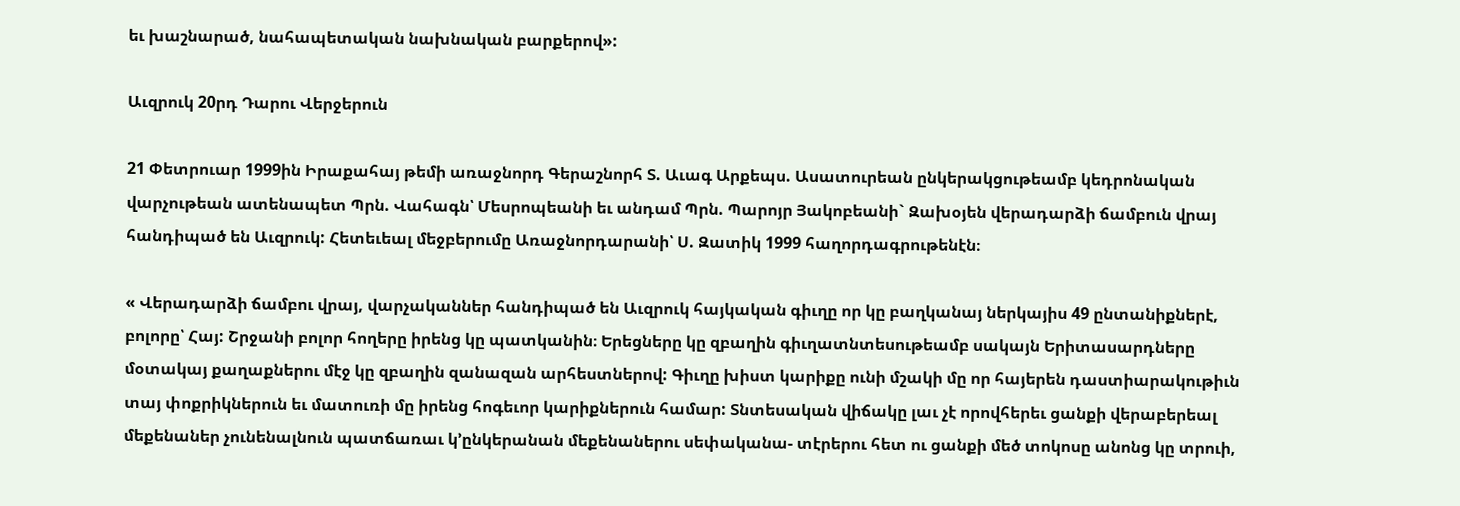եւ խաշնարած, նահապետական նախնական բարքերով»:

Աւզրուկ 20րդ Դարու Վերջերուն

21 Փետրուար 1999ին Իրաքահայ թեմի առաջնորդ Գերաշնորհ Տ. Աւագ Արքեպս. Ասատուրեան ընկերակցութեամբ կեդրոնական վարչութեան ատենապետ Պրն. Վահագն՝ Մեսրոպեանի եւ անդամ Պրն. Պարոյր Յակոբեանի` Զախօյեն վերադարձի ճամբուն վրայ հանդիպած են Աւզրուկ: Հետեւեալ մեջբերումը Առաջնորդարանի՝ Ս. Զատիկ 1999 հաղորդագրութենէն։

« Վերադարձի ճամբու վրայ, վարչականներ հանդիպած են Աւզրուկ հայկական գիւղը որ կը բաղկանայ ներկայիս 49 ընտանիքներէ, բոլորը՝ Հայ: Շրջանի բոլոր հողերը իրենց կը պատկանին։ Երեցները կը զբաղին գիւղատնտեսութեամբ սակայն Երիտասարդները մօտակայ քաղաքներու մէջ կը զբաղին զանազան արհեստներով: Գիւղը խիստ կարիքը ունի մշակի մը որ հայերեն դաստիարակութիւն տայ փոքրիկներուն եւ մատուռի մը իրենց հոգեւոր կարիքներուն համար: Տնտեսական վիճակը լաւ չէ որովհերեւ ցանքի վերաբերեալ մեքենաներ չունենալնուն պատճառաւ կ՚ընկերանան մեքենաներու սեփականա- տէրերու հետ ու ցանքի մեծ տոկոսը անոնց կը տրուի,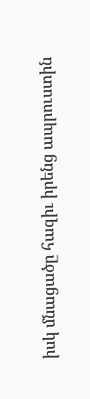իսկ մնացածը հազիւ իրենց ապրուստին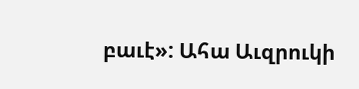բաւէ»: Ահա Աւզրուկի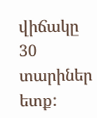վիճակը 30 տարիներ ետք: